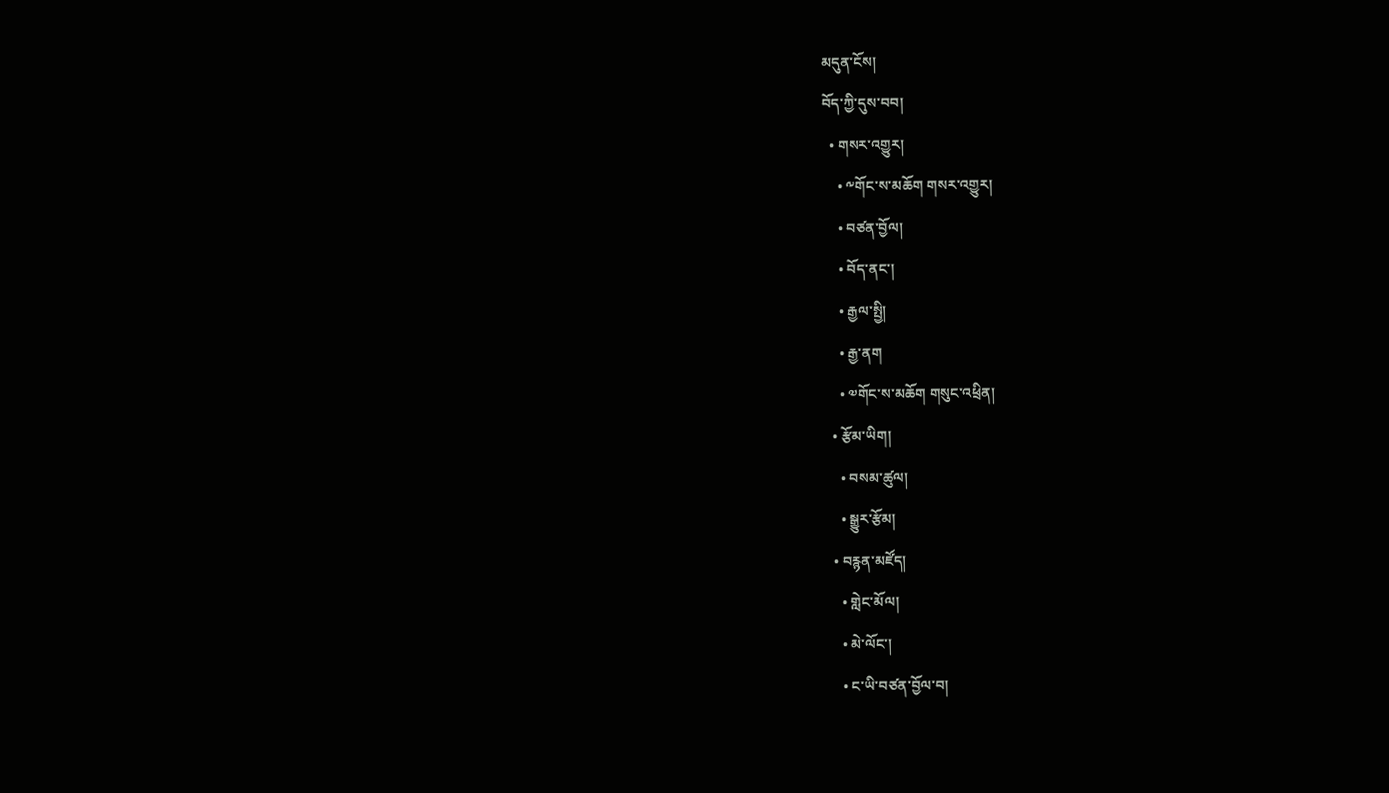མདུན་ངོས།
བོད་ཀྱི་དུས་བབ།
  • གསར་འགྱུར།
    • ༸གོང་ས་མཆོག གསར་འགྱུར།
    • བཙན་བྱོལ།
    • བོད་ནང་།
    • རྒྱལ་སྤྱི།
    • རྒྱ་ནག
    • ༧གོང་ས་མཆོག གསུང་འཕྲིན།
  • རྩོམ་ཡིག།
    • བསམ་ཚུལ།
    • སྒྱུར་རྩོམ།
  • བརྙན་མཛོད།
    • གླེང་མོལ།
    • མེ་ལོང་།
    • ང་ཡི་བཙན་བྱོལ་བ།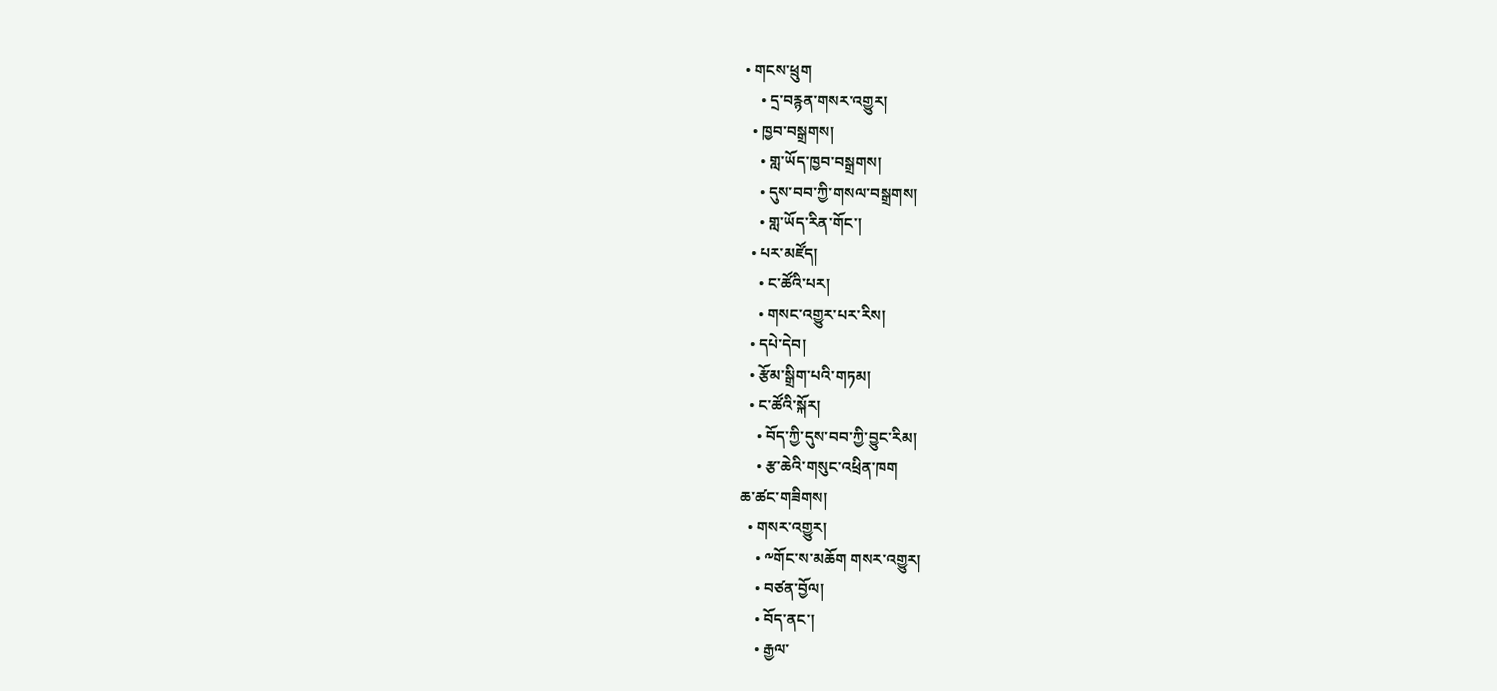• གངས་ཕྲུག
    • དྲ་བརྙན་གསར་འགྱུར།
  • ཁྱབ་བསྒྲགས།
    • གླ་ཡོད་ཁྱབ་བསྒྲགས།
    • དུས་བབ་ཀྱི་གསལ་བསྒྲགས།
    • གླ་ཡོད་རིན་གོང་།
  • པར་མཛོད།
    • ང་ཚོའི་པར།
    • གསང་འགྱུར་པར་རིས།
  • དཔེ་དེབ།
  • རྩོམ་སྒྲིག་པའི་གཏམ།
  • ང་ཚོའི་སྐོར།
    • བོད་ཀྱི་དུས་བབ་ཀྱི་བྱུང་རིམ།
    • རྩ་ཆེའི་གསུང་འཕྲིན་ཁག
ཆ་ཚང་གཟིགས།
  • གསར་འགྱུར།
    • ༸གོང་ས་མཆོག གསར་འགྱུར།
    • བཙན་བྱོལ།
    • བོད་ནང་།
    • རྒྱལ་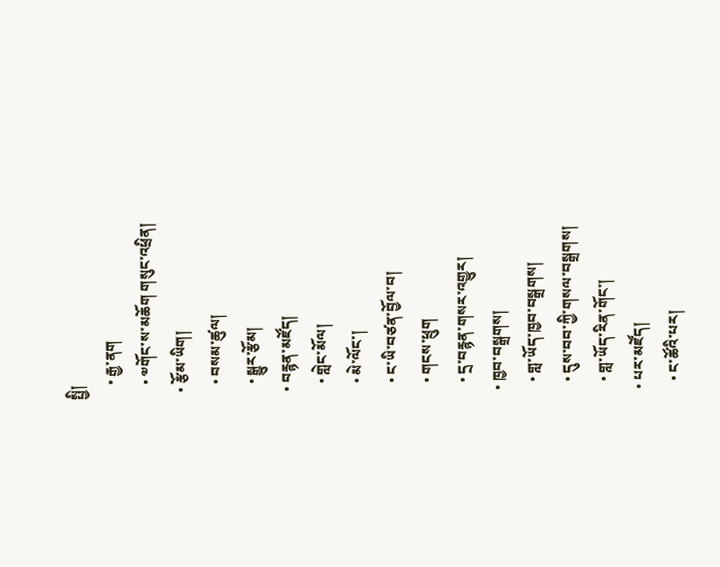སྤྱི།
    • རྒྱ་ནག
    • ༧གོང་ས་མཆོག གསུང་འཕྲིན།
  • རྩོམ་ཡིག།
    • བསམ་ཚུལ།
    • སྒྱུར་རྩོམ།
  • བརྙན་མཛོད།
    • གླེང་མོལ།
    • མེ་ལོང་།
    • ང་ཡི་བཙན་བྱོལ་བ།
    • གངས་ཕྲུག
    • དྲ་བརྙན་གསར་འགྱུར།
  • ཁྱབ་བསྒྲགས།
    • གླ་ཡོད་ཁྱབ་བསྒྲགས།
    • དུས་བབ་ཀྱི་གསལ་བསྒྲགས།
    • གླ་ཡོད་རིན་གོང་།
  • པར་མཛོད།
    • ང་ཚོའི་པར།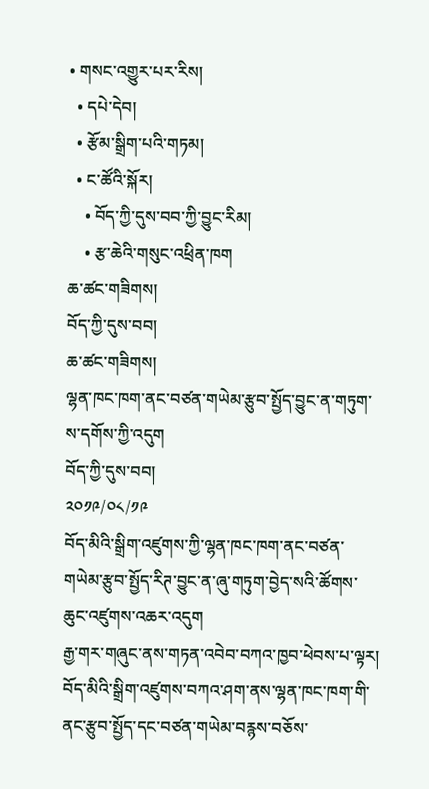• གསང་འགྱུར་པར་རིས།
  • དཔེ་དེབ།
  • རྩོམ་སྒྲིག་པའི་གཏམ།
  • ང་ཚོའི་སྐོར།
    • བོད་ཀྱི་དུས་བབ་ཀྱི་བྱུང་རིམ།
    • རྩ་ཆེའི་གསུང་འཕྲིན་ཁག
ཆ་ཚང་གཟིགས།
བོད་ཀྱི་དུས་བབ།
ཆ་ཚང་གཟིགས།
ལྷན་ཁང་ཁག་ནང་བཙན་གཡེམ་རྩུབ་སྤྱོད་བྱུང་ན་གཏུག་ས་དགོས་ཀྱི་འདུག
བོད་ཀྱི་དུས་བབ།
༢༠༡༩/༠༨/༡༩
བོད་མིའི་སྒྲིག་འཛུགས་ཀྱི་ལྷན་ཁང་ཁག་ནང་བཙན་གཡེམ་རྩུབ་སྤྱོད་རིཊ་བྱུང་ན་ཞུ་གཏུག་བྱེད་སའི་ཚོགས་ཆུང་འཛུགས་འཆར་འདུག
རྒྱ་གར་གཞུང་ནས་གཏན་འབེབ་བཀའ་ཁྱབ་ཕེབས་པ་ལྟར། བོད་མིའི་སྒྲིག་འཛུགས་བཀའ་ཤག་ནས་ལྷན་ཁང་ཁག་གི་ནང་རྩུབ་སྤྱོད་དང་བཙན་གཡེམ་བརྙས་བཅོས་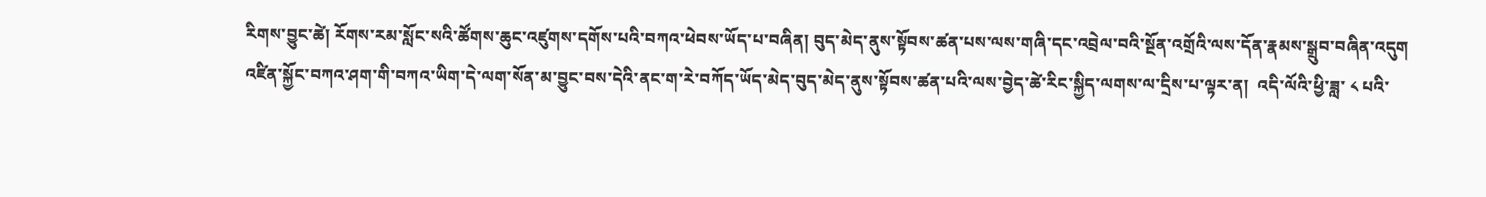རིགས་བྱུང་ཚེ། རོགས་རམ་སློང་སའི་ཚོགས་ཆུང་འཛུགས་དགོས་པའི་བཀའ་ཕེབས་ཡོད་པ་བཞིན། བུད་མེད་ནུས་སྟོབས་ཚན་པས་ལས་གཞི་དང་འབྲེལ་བའི་སྔོན་འགྲོའི་ལས་དོན་རྣམས་སྒྲུབ་བཞིན་འདུག
འཛིན་སྐྱོང་བཀའ་ཤག་གི་བཀའ་ཡིག་དེ་ལག་སོན་མ་བྱུང་བས་དེའི་ནང་ག་རེ་བཀོད་ཡོད་མེད་བུད་མེད་ནུས་སྟོབས་ཚན་པའི་ལས་བྱེད་ཚེ་རིང་སྐྱིད་ལགས་ལ་དྲིས་པ་ལྟར་ན།  འདི་ལོའི་ཕྱི་ཟླ་ ༨ པའི་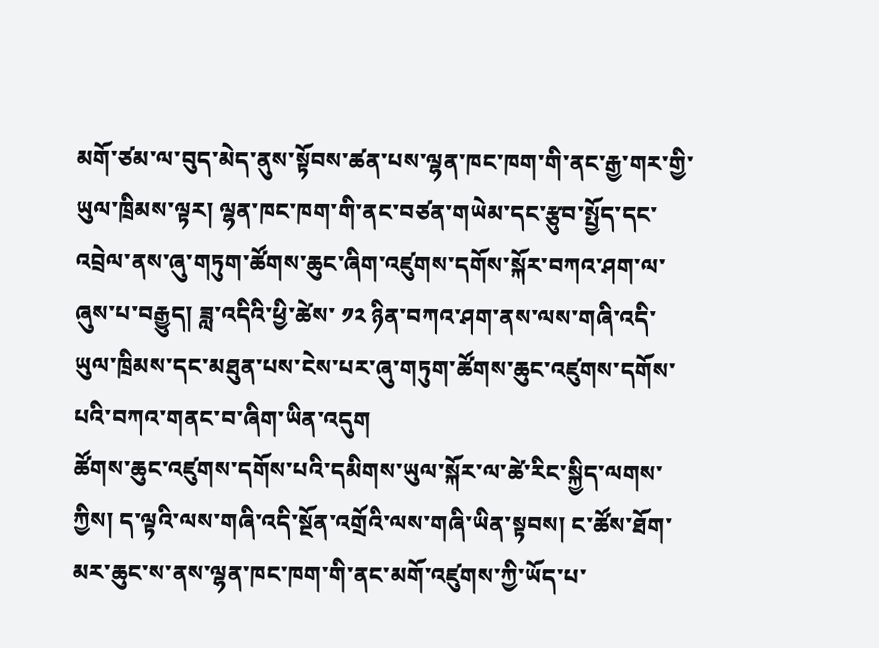མགོ་ཙམ་ལ་བུད་མེད་ནུས་སྟོབས་ཚན་པས་ལྷན་ཁང་ཁག་གི་ནང་རྒྱ་གར་གྱི་ཡུལ་ཁྲིམས་ལྟར། ལྷན་ཁང་ཁག་གི་ནང་བཙན་གཡེམ་དང་རྩུབ་སྤྱོད་དང་འབྲེལ་ནས་ཞུ་གཏུག་ཚོགས་ཆུང་ཞིག་འཛུགས་དགོས་སྐོར་བཀའ་ཤག་ལ་ཞུས་པ་བརྒྱུད། ཟླ་འདིའི་ཕྱི་ཚེས་ ༡༢ ཉིན་བཀའ་ཤག་ནས་ལས་གཞི་འདི་ཡུལ་ཁྲིམས་དང་མཐུན་པས་ངེས་པར་ཞུ་གཏུག་ཚོགས་ཆུང་འཛུགས་དགོས་པའི་བཀའ་གནང་བ་ཞིག་ཡིན་འདུག
ཚོགས་ཆུང་འཛུགས་དགོས་པའི་དམིགས་ཡུལ་སྐོར་ལ་ཚེ་རིང་སྐྱིད་ལགས་ཀྱིས། ད་ལྟའི་ལས་གཞི་འདི་སྔོན་འགྲོའི་ལས་གཞི་ཡིན་སྟབས། ང་ཚོས་ཐོག་མར་ཆུང་ས་ནས་ལྷན་ཁང་ཁག་གི་ནང་མགོ་འཛུགས་ཀྱི་ཡོད་པ་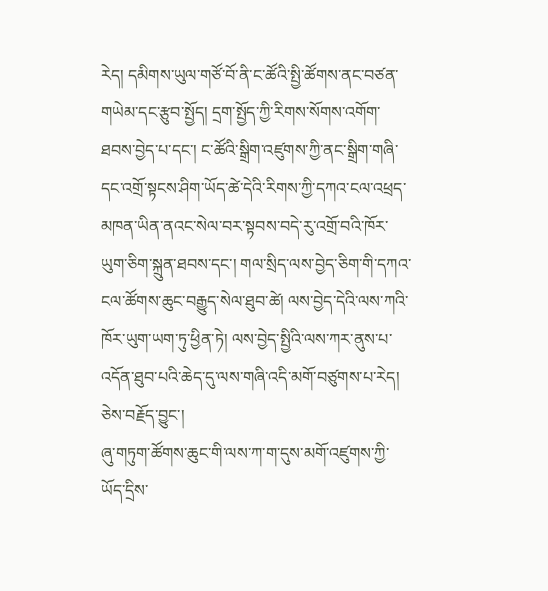རེད། དམིགས་ཡུལ་གཙོ་བོ་ནི་ང་ཚོའི་སྤྱི་ཚོགས་ནང་བཙན་གཡེམ་དང་རྩུབ་སྤྱོད། དྲག་སྤྱོད་ཀྱི་རིགས་སོགས་འགོག་ཐབས་བྱེད་པ་དང་། ང་ཚོའི་སྒྲིག་འཛུགས་ཀྱི་ནང་སྒྲིག་གཞི་དང་འགྲོ་སྟངས་ཤིག་ཡོད་ཚེ་དེའི་རིགས་ཀྱི་དཀའ་ངལ་འཕྲད་མཁན་ཡིན་ནའང་སེལ་བར་སྟབས་བདེ་རུ་འགྲོ་བའི་ཁོར་ཡུག་ཅིག་སྐྲུན་ཐབས་དང་། གལ་སྲིད་ལས་བྱེད་ཅིག་གི་དཀའ་ངལ་ཚོགས་ཆུང་བརྒྱུད་སེལ་ཐུབ་ཚེ། ལས་བྱེད་དེའི་ལས་ཀའི་ཁོར་ཡུག་ཡག་ཏུ་ཕྱིན་ཏེ། ལས་བྱེད་སྤྱིའི་ལས་ཀར་ནུས་པ་འདོན་ཐུབ་པའི་ཆེད་དུ་ལས་གཞི་འདི་མགོ་བཙུགས་པ་རེད། ཅེས་བརྗོད་བྱུང་།
ཞུ་གཏུག་ཚོགས་ཆུང་གི་ལས་ཀ་ག་དུས་མགོ་འཛུགས་ཀྱི་ཡོད་དྲིས་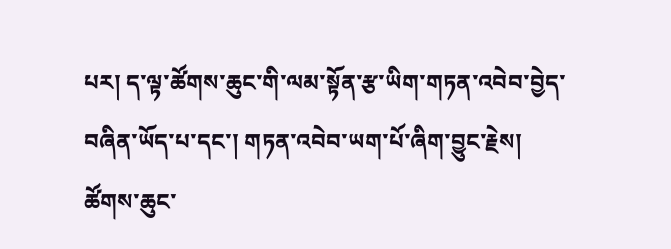པར། ད་ལྟ་ཚོགས་ཆུང་གི་ལམ་སྟོན་རྩ་ཡིག་གཏན་འབེབ་བྱེད་བཞིན་ཡོད་པ་དང་། གཏན་འབེབ་ཡག་པོ་ཞིག་བྱུང་རྗེས། ཚོགས་ཆུང་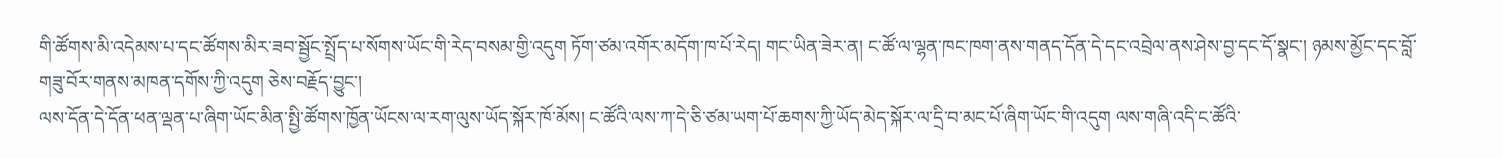གི་ཚོགས་མི་འདེམས་པ་དང་ཚོགས་མིར་ཟབ་སྦྱོང་སྤྲོད་པ་སོགས་ཡོང་གི་རེད་བསམ་གྱི་འདུག ཏོག་ཙམ་འགོར་མདོག་ཁ་པོ་རེད། གང་ཡིན་ཟེར་ན། ང་ཚོ་ལ་ལྷན་ཁང་ཁག་ནས་གནད་དོན་དེ་དང་འབྲེལ་ནས་ཤེས་བྱ་དང་དོ་སྣང་། ཉམས་མྱོང་དང་བློ་གཟུ་བོར་གནས་མཁན་དགོས་ཀྱི་འདུག ཅེས་བརྗོད་བྱུང་།
ལས་དོན་དེ་དོན་ཕན་ལྡན་པ་ཞིག་ཡོང་མིན་སྤྱི་ཚོགས་ཁྱོན་ཡོངས་ལ་རག་ལུས་ཡོད་སྐོར་ཁོ་མོས། ང་ཚོའི་ལས་ཀ་དེ་ཅི་ཙམ་ཡག་པོ་ཆགས་ཀྱི་ཡོད་མེད་སྐོར་ལ་དྲི་བ་མང་པོ་ཞིག་ཡོང་གི་འདུག ལས་གཞི་འདི་ང་ཚོའི་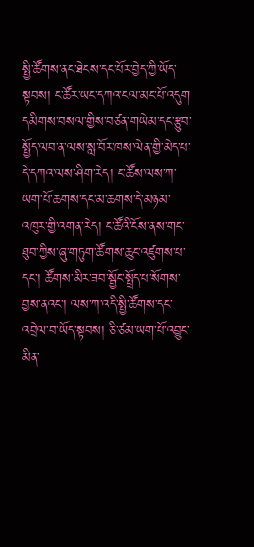སྤྱི་ཚོགས་ནང་ཐེངས་དང་པོར་བྱེད་ཀྱི་ཡོད་སྟབས། ང་ཚོར་ཡང་དཀའ་ངལ་མང་པོ་འདུག དམིགས་བསལ་གྱིས་བཙན་གཡེམ་དང་རྩུབ་སྤྱོད་ལབ་ན་ལས་སླ་བོར་ཁས་ལེན་གྱི་མེད་པ་དེ་དཀའ་ལས་ཤིག་རེད། ང་ཚོས་ལས་ཀ་ཡག་པོ་ཆགས་དང་མ་ཆགས་དེ་མཉམ་འཁུར་གྱི་འགན་རེད། ང་ཚོའི་ངོས་ནས་གང་ཐུབ་ཀྱིས་ཞུ་གཏུག་ཚོགས་ཆུང་འཛུགས་པ་དང་། ཚོགས་མིར་ཟབ་སྦྱོང་སྤྲོད་པ་སོགས་བྱས་ནའང་། ལས་ཀ་འདི་སྤྱི་ཚོགས་དང་འབྲེལ་བ་ཡོད་སྟབས། ཅི་ཙམ་ཡག་པོ་འབྱུང་མིན་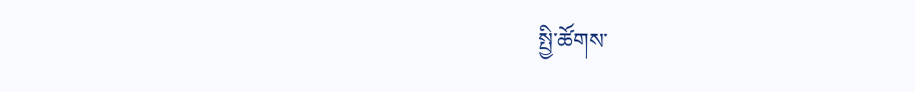སྤྱི་ཚོགས་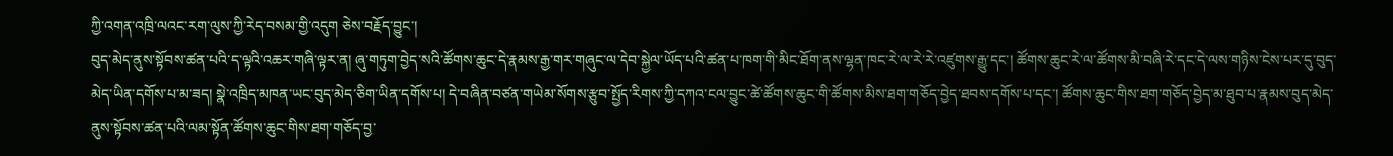ཀྱི་འགན་འཁྲི་ལའང་རག་ལུས་ཀྱི་རེད་བསམ་གྱི་འདུག ཅེས་བརྗོད་བྱུང་།
བུད་མེད་ནུས་སྟོབས་ཚན་པའི་ད་ལྟའི་འཆར་གཞི་ལྟར་ན། ཞུ་གཏུག་བྱེད་སའི་ཚོགས་ཆུང་དེ་རྣམས་རྒྱ་གར་གཞུང་ལ་དེབ་སྐྱེལ་ཡོད་པའི་ཚན་པ་ཁག་གི་མིང་ཐོག་ནས་ལྷན་ཁང་རེ་ལ་རེ་རེ་འཛུགས་རྒྱུ་དང་། ཚོགས་ཆུང་རེ་ལ་ཚོགས་མི་བཞི་རེ་དང་དེ་ལས་གཉིས་ངེས་པར་དུ་བུད་མེད་ཡིན་དགོས་པ་མ་ཟད། སྣེ་འཁྲིད་མཁན་ཡང་བུད་མེད་ཅིག་ཡིན་དགོས་པ། དེ་བཞིན་བཙན་གཡེམ་སོགས་རྩུབ་སྤྱོད་རིགས་ཀྱི་དཀའ་ངལ་བྱུང་ཚེ་ཚོགས་ཆུང་གི་ཚོགས་མིས་ཐག་གཅོད་བྱེད་ཐབས་དགོས་པ་དང་། ཚོགས་ཆུང་གིས་ཐག་གཅོད་བྱེད་མ་ཐུབ་པ་རྣམས་བུད་མེད་ནུས་སྟོབས་ཚན་པའི་ལམ་སྟོན་ཚོགས་ཆུང་གིས་ཐག་གཅོད་བྱ་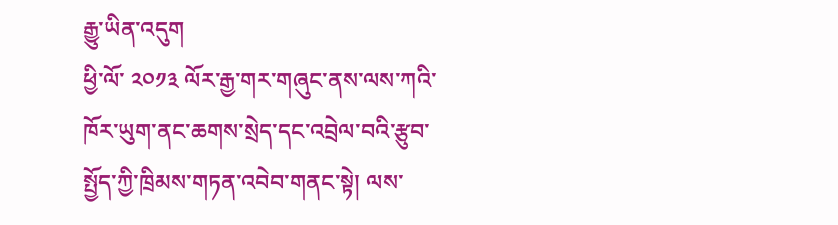རྒྱུ་ཡིན་འདུག
ཕྱི་ལོ་ ༢༠༡༣ ལོར་རྒྱ་གར་གཞུང་ནས་ལས་ཀའི་ཁོར་ཡུག་ནང་ཆགས་སྲེད་དང་འབྲེལ་བའི་རྩུབ་སྤྱོད་ཀྱི་ཁྲིམས་གཏན་འབེབ་གནང་སྟེ། ལས་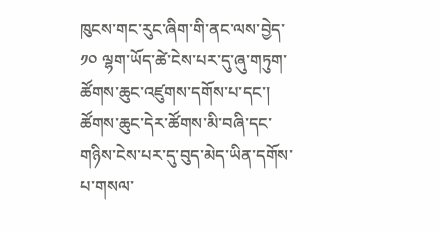ཁུངས་གང་རུང་ཞིག་གི་ནང་ལས་བྱེད་ ༡༠ ལྷག་ཡོད་ཚེ་ངེས་པར་དུ་ཞུ་གཏུག་ཚོགས་ཆུང་འཛུགས་དགོས་པ་དང་། ཚོགས་ཆུང་དེར་ཚོགས་མི་བཞི་དང་གཉིས་ངེས་པར་དུ་བུད་མེད་ཡིན་དགོས་པ་གསལ་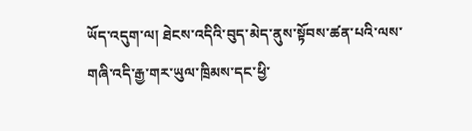ཡོད་འདུག་ལ། ཐེངས་འདིའི་བུད་མེད་ནུས་སྟོབས་ཚན་པའི་ལས་གཞི་འདི་རྒྱ་གར་ཡུལ་ཁྲིམས་དང་ཕྱི་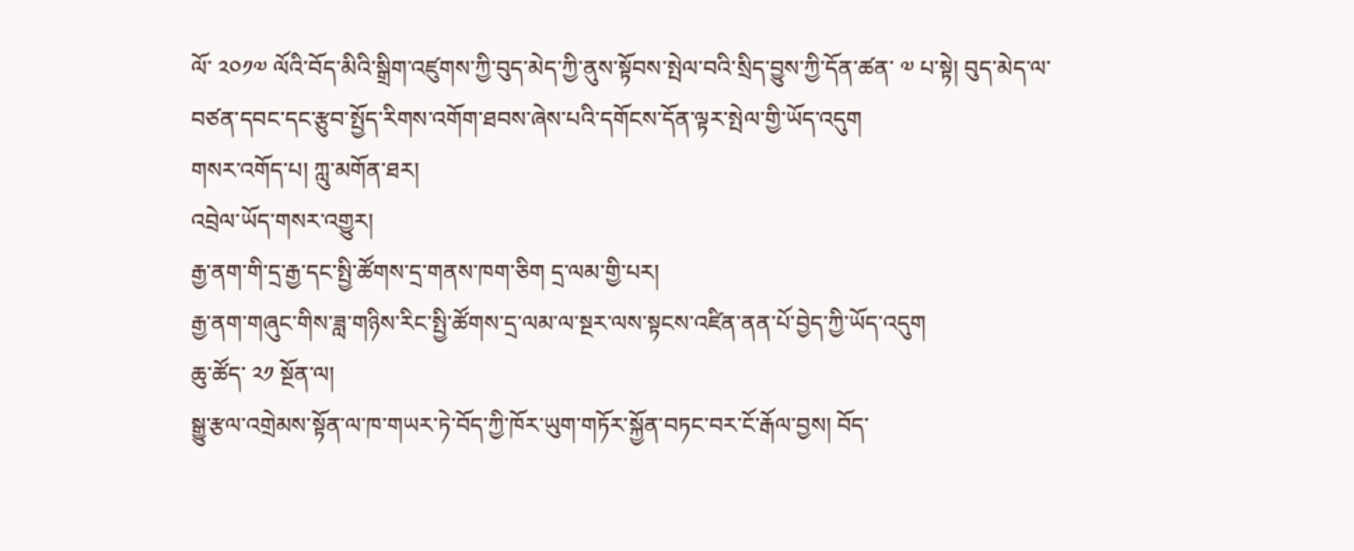ལོ་ ༢༠༡༧ ལོའི་བོད་མིའི་སྒྲིག་འཛུགས་ཀྱི་བུད་མེད་ཀྱི་ནུས་སྟོབས་སྤེལ་བའི་སྲིད་བྱུས་ཀྱི་དོན་ཚན་ ༧ པ་སྟེ། བུད་མེད་ལ་བཙན་དབང་དང་རྩུབ་སྤྱོད་རིགས་འགོག་ཐབས་ཞེས་པའི་དགོངས་དོན་ལྟར་སྤེལ་གྱི་ཡོད་འདུག
གསར་འགོད་པ། ཀླུ་མགོན་ཐར།
འབྲེལ་ཡོད་གསར་འགྱུར།
རྒྱ་ནག་གི་དྲ་རྒྱ་དང་སྤྱི་ཚོགས་དྲ་གནས་ཁག་ཅིག དྲ་ལམ་གྱི་པར།
རྒྱ་ནག་གཞུང་གིས་ཟླ་གཉིས་རིང་སྤྱི་ཚོགས་དྲ་ལམ་ལ་སྔར་ལས་སྟངས་འཛིན་ནན་པོ་བྱེད་ཀྱི་ཡོད་འདུག
ཆུ་ཚོད་ ༢༡ སྔོན་ལ།
སྒྱུ་རྩལ་འགྲེམས་སྟོན་ལ་ཁ་གཡར་ཏེ་བོད་ཀྱི་ཁོར་ཡུག་གཏོར་སྐྱོན་བཏང་བར་ངོ་རྒོལ་བྱས། བོད་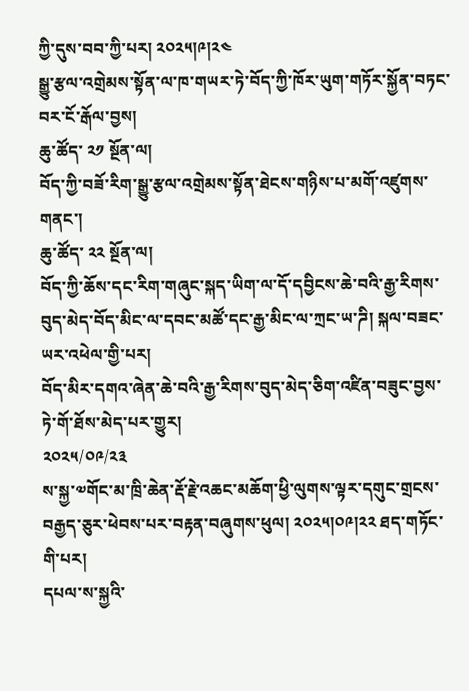ཀྱི་དུས་བབ་ཀྱི་པར། ༢༠༢༥།༩།༢༤
སྒྱུ་རྩལ་འགྲེམས་སྟོན་ལ་ཁ་གཡར་ཏེ་བོད་ཀྱི་ཁོར་ཡུག་གཏོར་སྐྱོན་བཏང་བར་ངོ་རྒོལ་བྱས།
ཆུ་ཚོད་ ༢༡ སྔོན་ལ།
བོད་ཀྱི་བཟོ་རིག་སྒྱུ་རྩལ་འགྲེམས་སྟོན་ཐེངས་གཉིས་པ་མགོ་འཛུགས་གནང་།
ཆུ་ཚོད་ ༢༢ སྔོན་ལ།
བོད་ཀྱི་ཆོས་དང་རིག་གཞུང་སྐད་ཡིག་ལ་དོ་དབྱིངས་ཆེ་བའི་རྒྱ་རིགས་བུད་མེད་བོད་མིང་ལ་དབང་མཚོ་དང་རྒྱ་མིང་ལ་ཀྲང་ཡ་ཌི། སྐལ་བཟང་ཡར་འཕེལ་གྱི་པར།
བོད་མིར་དགའ་ཞེན་ཆེ་བའི་རྒྱ་རིགས་བུད་མེད་ཅིག་འཛིན་བཟུང་བྱས་ཏེ་གོ་ཐོས་མེད་པར་གྱུར།
༢༠༢༥/༠༩/༢༣
ས་སྐྱ་༧གོང་མ་ཁྲི་ཆེན་རྡོ་རྗེ་འཆང་མཆོག་ཕྱི་ལུགས་ལྟར་དགུང་གྲངས་བརྒྱད་ཅུར་ཕེབས་པར་བརྟན་བཞུགས་ཕུལ། ༢༠༢༥།༠༩།༢༢ ཐད་གཏོང་གི་པར།
དཔལ་ས་སྐྱའི་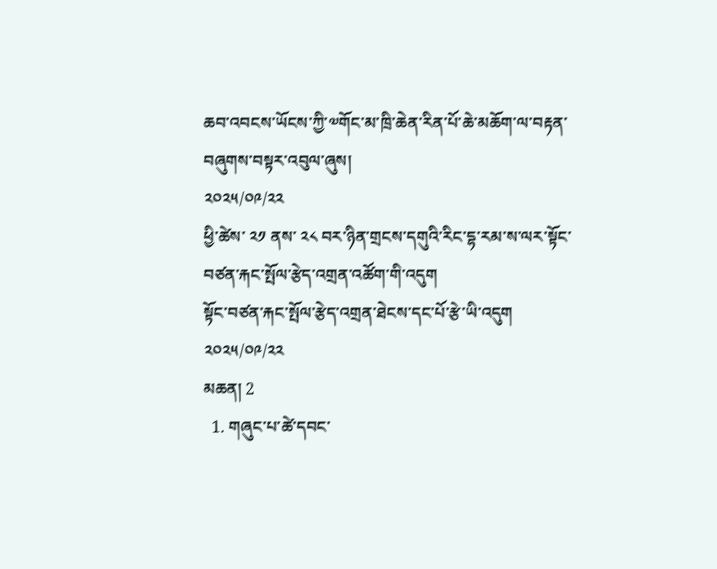ཆབ་འབངས་ཡོངས་ཀྱི་༧གོང་མ་ཁྲི་ཆེན་རིན་པོ་ཆེ་མཆོག་ལ་བརྟན་བཞུགས་བསྟར་འབུལ་ཞུས།
༢༠༢༥/༠༩/༢༢
ཕྱི་ཚེས་ ༢༡ ནས་ ༢༨ བར་ཉིན་གྲངས་དགུའི་རིང་དྷ་རམ་ས་ལར་སྟོང་བཙན་རྐང་སྤོལ་རྩེད་འགྲན་འཚོག་གི་འདུག
སྟོང་བཙན་རྐང་སྤོལ་རྩེད་འགྲན་ཐེངས་དང་པོ་རྩེ་ཡི་འདུག
༢༠༢༥/༠༩/༢༢
མཆན། 2
  1. གཞུང་པ་ཚེ་དབང་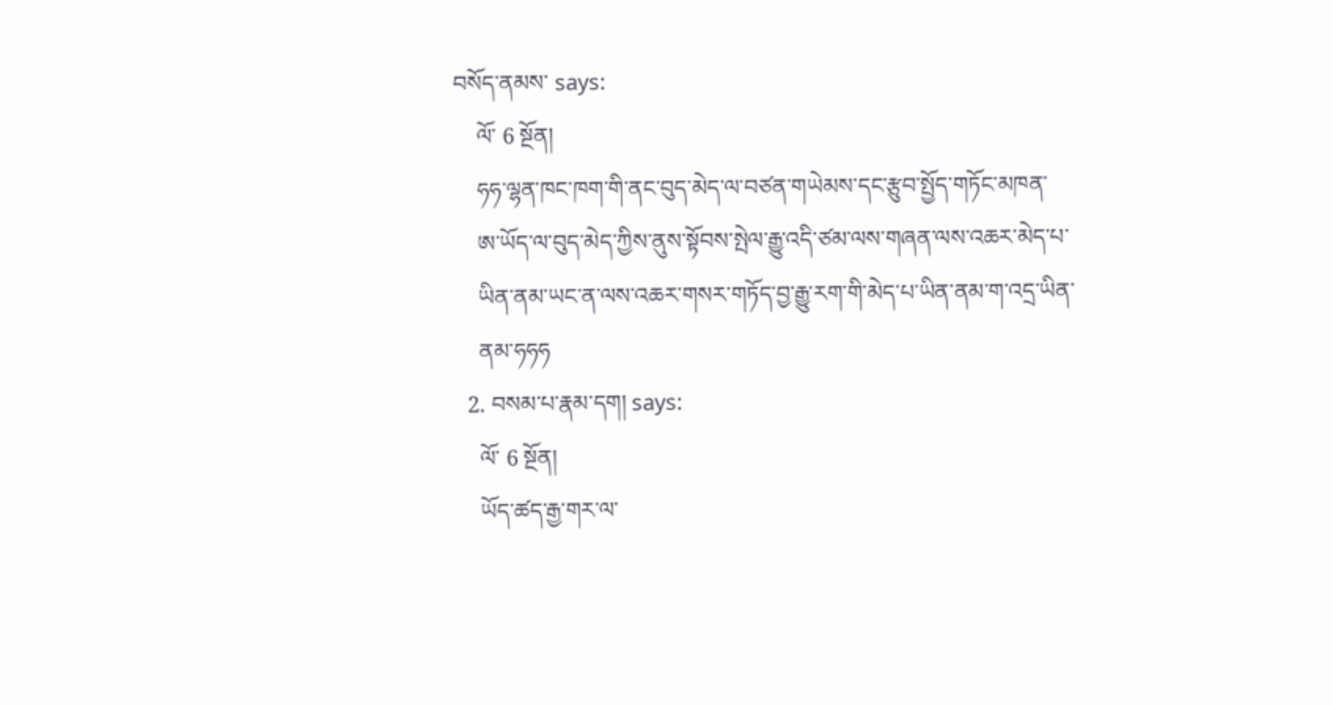བསོད་ནམས་ says:
    ལོ་ 6 སྔོན།
    ཧཧ་ལྷན་ཁང་ཁག་གི་ནང་བུད་མེད་ལ་བཙན་གཡེམས་དང་རྩུབ་སྤྱོད་གཏོང་མཁན་
    ཨ་ཡོད་ལ་བུད་མེད་ཀྱིས་ནུས་སྟོབས་སྤེལ་རྒྱུ་འདི་ཙམ་ལས་གཞན་ལས་འཆར་མེད་པ་
    ཡིན་ནམ་ཡང་ན་ལས་འཆར་གསར་གཏོད་བྱ་རྒྱུ་རག་གི་མེད་པ་ཡིན་ནམ་ག་འདྲ་ཡིན་
    ནམ་ཧཧཧ
  2. བསམ་པ་རྣམ་དག། says:
    ལོ་ 6 སྔོན།
    ཡོད་ཚད་རྒྱ་གར་ལ་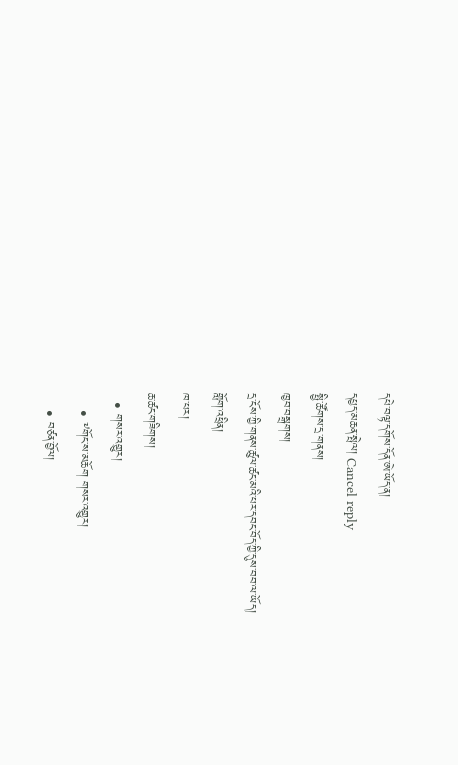དཔེ་བལྟ་དགོས་དོན་ཨེ་ཡོད་ན།
དཔྱད་མཆན་སྤེལ། Cancel reply
སྤྱི་ཚོགས་དྲ་གནས།
ཁྱབ་བསྒྲགས།
དྲ་ངོས་ཀྱི་གནས་ཚུལ་ཚང་མའི་པར་དབང་བོད་ཀྱི་དུས་བབ་ལ་ཡོད།
གློག་འཕྲིན།
ཁ་པར།
ཆ་ཚང་གཟིགས།
  • གསར་འགྱུར།
    • ༸གོང་ས་མཆོག གསར་འགྱུར།
    • བཙན་བྱོལ།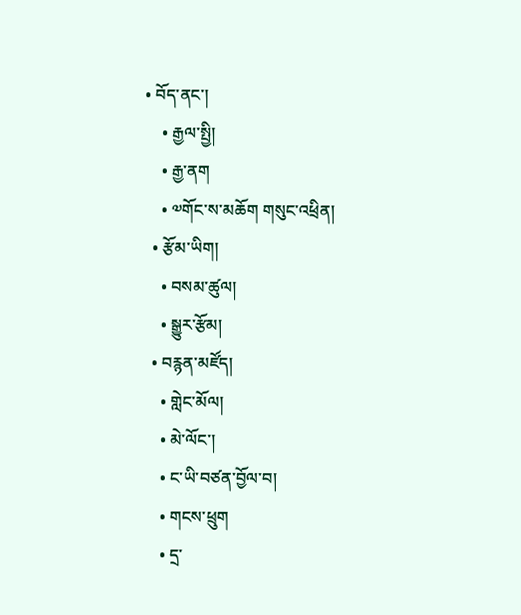• བོད་ནང་།
    • རྒྱལ་སྤྱི།
    • རྒྱ་ནག
    • ༧གོང་ས་མཆོག གསུང་འཕྲིན།
  • རྩོམ་ཡིག།
    • བསམ་ཚུལ།
    • སྒྱུར་རྩོམ།
  • བརྙན་མཛོད།
    • གླེང་མོལ།
    • མེ་ལོང་།
    • ང་ཡི་བཙན་བྱོལ་བ།
    • གངས་ཕྲུག
    • དྲ་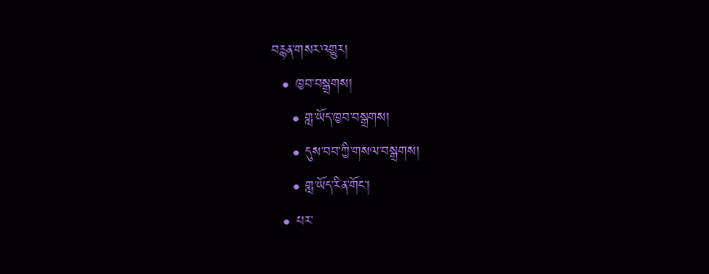བརྙན་གསར་འགྱུར།
  • ཁྱབ་བསྒྲགས།
    • གླ་ཡོད་ཁྱབ་བསྒྲགས།
    • དུས་བབ་ཀྱི་གསལ་བསྒྲགས།
    • གླ་ཡོད་རིན་གོང་།
  • པར་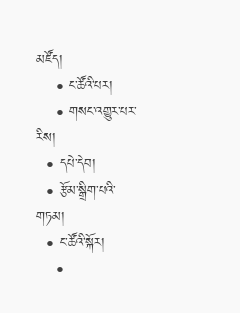མཛོད།
    • ང་ཚོའི་པར།
    • གསང་འགྱུར་པར་རིས།
  • དཔེ་དེབ།
  • རྩོམ་སྒྲིག་པའི་གཏམ།
  • ང་ཚོའི་སྐོར།
    •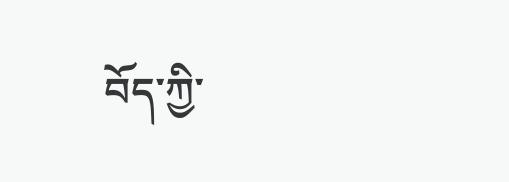བོད་ཀྱི་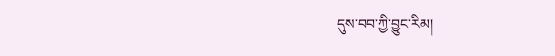དུས་བབ་ཀྱི་བྱུང་རིམ།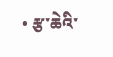• རྩ་ཆེའི་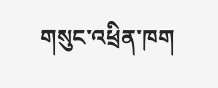གསུང་འཕྲིན་ཁག